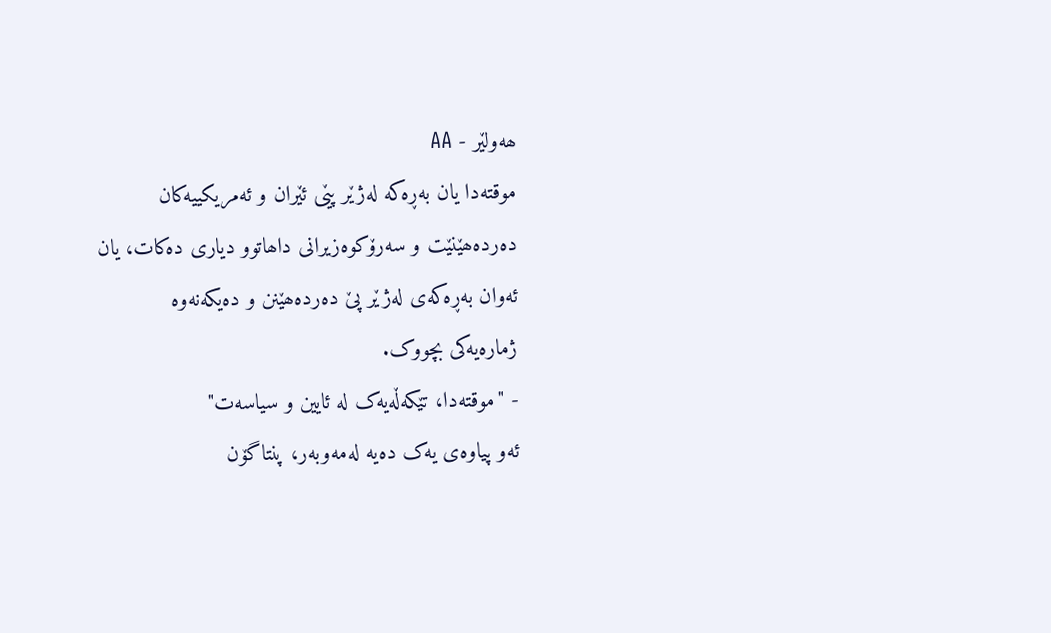ھەولێر - AA
موقتەدا یان بەڕەکە لەژێر پێی ئێران و ئەمریکییەکان دەردەھێنێت و سەرۆکوەزیرانی داھاتوو دیاری دەکات، یان ئەوان بەڕەکەی لەژێر پێ دەردەھێنن و دەیکەنەوە ژمارەیەکی بچووک.
- "موقتەدا، تێکەڵەیەک لە ئایین و سیاسەت"
ئەو پیاوەی یەک دەیە لەمەوبەر، پنتاگۆن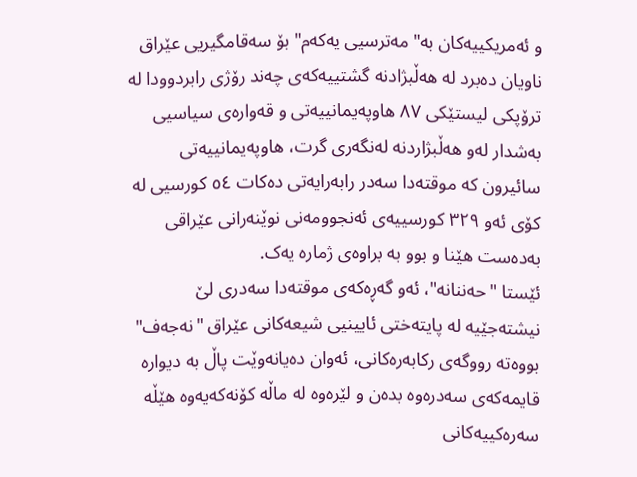و ئەمریکییەکان بە"مەترسیی یەکەم" بۆ سەقامگیریی عێراق ناویان دەبرد لە ھەڵبژادنە گشتییەکەی چەند رۆژی رابردوودا لە ترۆپکی لیستێکی ٨٧ ھاوپەیمانییەتی و قەوارەی سیاسیی بەشدار لەو ھەڵبژاردنە لەنگەری گرت، ھاوپەیمانییەتی سائیرون کە موقتەدا سەدر رابەرایەتی دەکات ٥٤ کورسیی لە کۆی ئەو ٣٢٩ کورسییەی ئەنجوومەنی نوێنەرانی عێراقی بەدەست ھێنا و بوو بە براوەی ژمارە یەک.
ئێستا "حەننانە"، ئەو گەڕەکەی موقتەدا سەدری لێ نیشتەجێیە لە پایتەختی ئایینیی شیعەکانی عێراق "نەجەف" بووەتە رووگەی رکابەرەکانی، ئەوان دەیانەوێت پاڵ بە دیوارە قایمەکەی سەدرەوە بدەن و لێرەوە لە ماڵە کۆنەکەیەوە ھێڵە سەرەکییەکانی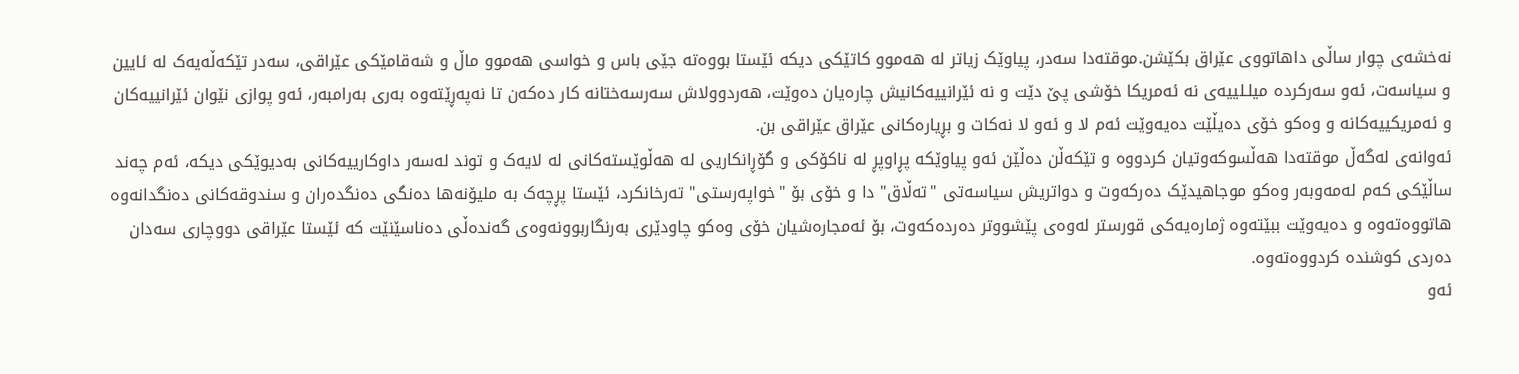نەخشەی چوار ساڵی داھاتووی عێراق بکێشن.موقتەدا سەدر، پیاوێک زیاتر لە ھەموو کاتێکی دیکە ئێستا بووەتە جێی باس و خواسی ھەموو ماڵ و شەقامێکی عێراقی، سەدر تێکەڵەیەک لە ئایین و سیاسەت، ئەو سەرکردە میلـلییەی نە ئەمریکا خۆشی پێ دێت و نە ئێرانییەکانیش چارەیان دەوێت، ھەردوولاش سەرسەختانە کار دەکەن تا نەپەڕێتەوە بەری بەرامبەر، ئەو پوازی نێوان ئێرانییەکان و ئەمریکییەکانە و وەکو خۆی دەیڵێت دەیەوێت ئەم لا و ئەو لا نەکات و بڕیارەکانی عێراق عێراقی بن.
ئەوانەی لەگەڵ موقتەدا ھەڵسوکەوتیان کردووە و تێکەڵن دەڵێن ئەو پیاوێکە پڕاوپڕ لە ناکۆکی و گۆڕانکاریی لە ھەڵوێستەکانی لە لایەک و توند لەسەر داوکارییەکانی بەدیوێکی دیکە، ئەم چەند ساڵێکی کەم لەمەوبەر وەکو موجاھیدێک دەرکەوت و دواتریش سیاسەتی "تەڵاق" دا و خۆی بۆ "خواپەرستی" تەرخانکرد، ئێستا پڕچەک بە ملیۆنەها دەنگی دەنگدەران و سندوقەکانی دەنگدانەوە ھاتووەتەوە و دەیەوێت ببێتەوە ژمارەیەکی قورستر لەوەی پێشووتر دەردەکەوت، بۆ ئەمجارەشیان خۆی وەکو چاودێری بەرنگاربوونەوەی گەندەڵی دەناسێنێت کە ئێستا عێراقی دووچاری سەدان دەردی کوشندە کردووەتەوە.
ئەو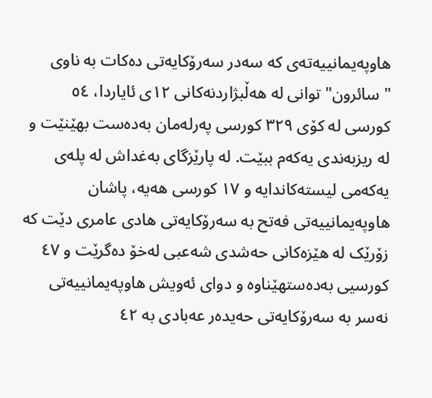ھاوپەیمانییەتەی کە سەدر سەرۆکایەتی دەکات بە ناوی "سائرون" توانی لە ھەڵبژاردنەکانی ١٢ی ئایاردا، ٥٤ کورسی لە کۆی ٣٢٩ کورسی پەرلەمان بەدەست بھێنێت و لە ریزبەندی یەکەم ببێت. لە پارێزگای بەغداش لە پلەی یەکەمی لیستەکاندایە و ١٧ کورسی ھەیە، پاشان ھاوپەیمانییەتی فەتح بە سەرۆکایەتی ھادی عامری دێت کە زۆرێک لە ھێزەکانی حەشدی شەعبی لەخۆ دەگرێت و ٤٧ کورسیی بەدەستھێناوە و دوای ئەویش ھاوپەیمانییەتی نەسر بە سەرۆکایەتی حەیدەر عەبادی بە ٤٢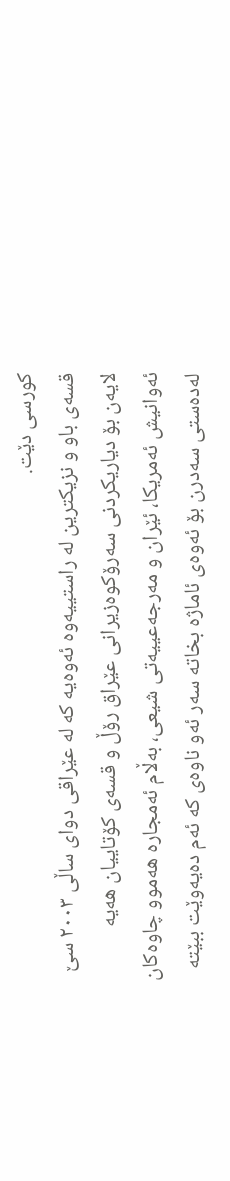کورسی دێت.
قسەی باو و نزیکترین لە راستییەوە ئەوەیە کە لە عێراقی دوای ساڵی ٢٠٠٣ سێ لایەن بۆ دیاریکردنی سەرۆکوەزیرانی عێراق رۆڵ و قسەی کۆتاییان ھەیە ئەوانیش ئەمریکا، ئێران و مەرجەعییەتی شیعی، بەڵام ئەمجارە ھەموو چاوەکان لەدەستی سەدرن بۆ ئەوەی ئاماژە بخاتە سەر ئەو ناوەی کە ئەم دەیەوێت ببێتە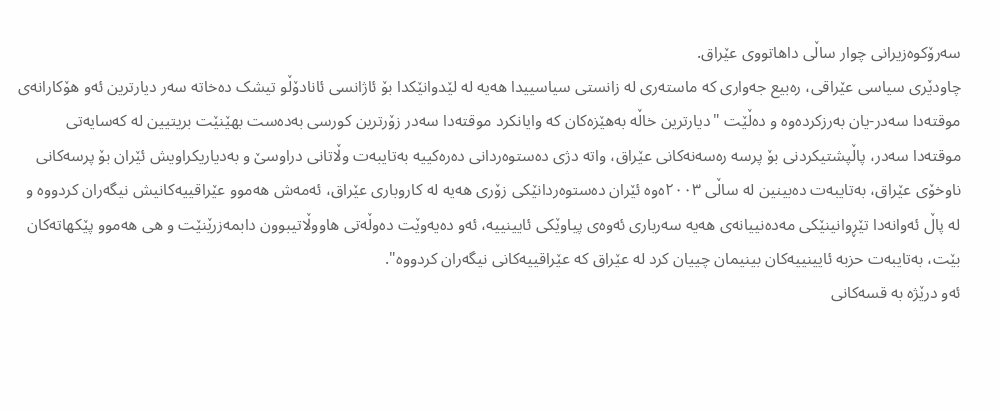سەرۆکوەزیرانی چوار ساڵی داھاتووی عێراق.
چاودێری سیاسی عێراقی، رەبیع جەواری کە ماستەری لە زانستی سیاسییدا ھەیە لە لێدوانێکدا بۆ ئاژانسی ئانادۆڵو تیشک دەخاتە سەر دیارترین ئەو ھۆکارانەی موقتەدا سەدر-یان بەرزکردەوە و دەڵێت "دیارترین خاڵە بەھێزەکان کە وایانکرد موقتەدا سەدر زۆرترین کورسی بەدەست بھێنێت بریتیین لە کەسایەتی موقتەدا سەدر، پاڵپشتیکردنی بۆ پرسە رەسەنەکانی عێراق، واتە دژی دەستوەردانی دەرەکییە بەتایبەت وڵاتانی دراوسێ و بەدیاریکراویش ئێران بۆ پرسەکانی ناوخۆی عێراق، بەتایبەت دەبینین لە ساڵی ٢٠٠٣ەوە ئێران دەستوەردانێکی زۆری ھەیە لە کاروباری عێراق، ئەمەش ھەموو عێراقییەکانیش نیگەران کردووە و لە پاڵ ئەوانەدا تێڕوانینێکی مەدەنییانەی ھەیە سەرباری ئەوەی پیاوێکی ئایینییە، ئەو دەیەوێت دەوڵەتی ھاووڵاتیبوون دابمەزرێنێت و ھی ھەموو پێکھاتەکان بێت، بەتایبەت حزبە ئایینییەکان بینیمان چییان کرد لە عێراق کە عێراقییەکانی نیگەران کردووە".
ئەو درێژە بە قسەکانی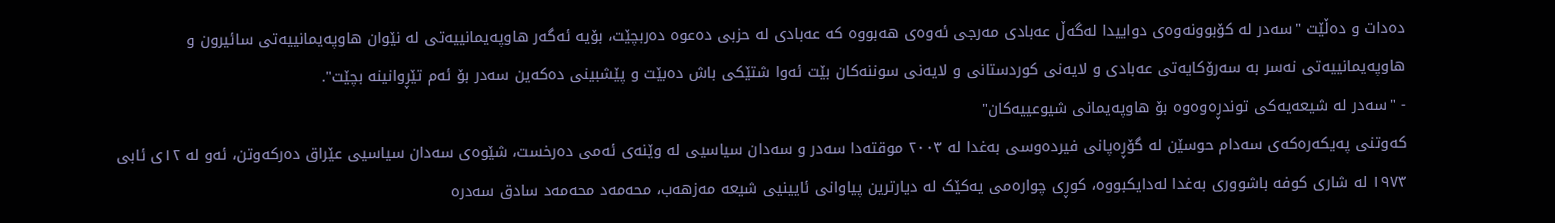دەدات و دەڵێت "سەدر لە کۆبوونەوەی دواییدا لەگەڵ عەبادی مەرجی ئەوەی ھەبووە کە عەبادی لە حزبی دەعوە دەربچێت، بۆیە ئەگەر ھاوپەیمانییەتی لە نێوان ھاوپەیمانییەتی سائیرون و ھاوپەیمانییەتی نەسر بە سەرۆکایەتی عەبادی و لایەنی کوردستانی و لایەنی سوننەکان بێت ئەوا شتێکی باش دەبێت و پێشبینی دەکەین سەدر بۆ ئەم تێڕوانینە بچێت".
- "سەدر لە شیعەیەکی توندڕەوەوە بۆ ھاوپەیمانی شیوعییەکان"
کەوتنی پەیکەرەکەی سەدام حوسێن لە گۆڕەپانی فیردەوسی بەغدا لە ٢٠٠٣ موقتەدا سەدر و سەدان سیاسیی لە وێنەی ئەمی دەرخست، شێوەی سەدان سیاسیی عێراق دەرکەوتن، ئەو لە ١٢ی ئابی ١٩٧٣ لە شاری کوفە باشووری بەغدا لەدایکبووە، کوڕی چوارەمی یەکێک لە دیارترین پیاوانی ئایینیی شیعە مەزھەب، محەمەد محەمەد سادق سەدرە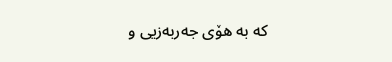کە بە ھۆی جەربەزیی و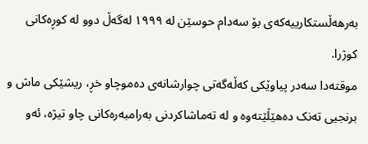بەرھەڵستکارییەکەی بۆ سەدام حوسێن لە ١٩٩٩ لەگەڵ دوو لە کوڕەکانی کوژرا.
موقتەدا سەدر پیاوێکی کەڵەگەتی چوارشانەی دەموچاو خڕ، ریشێکی ماش و برنجیی تەنک دەھێڵێتەوە و لە تەماشاکردنی بەرامبەرەکانی چاو تیژە، ئەو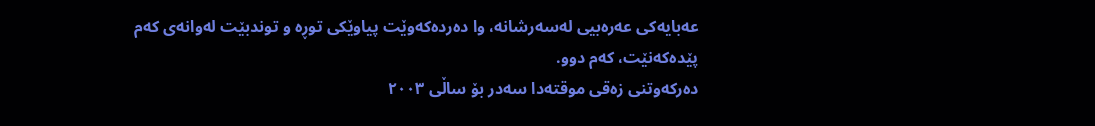عەبایەکی عەرەبیی لەسەرشانە، وا دەردەکەوێت پیاوێکی توڕە و توندبێت لەوانەی کەم پێدەکەنێت، کەم دوو.
دەرکەوتنی زەقی موقتەدا سەدر بۆ ساڵی ٢٠٠٣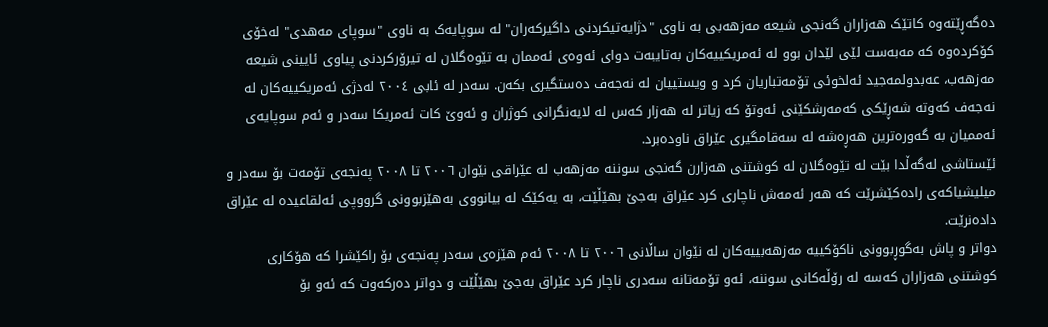دەگەڕێتەوە کاتێک ھەزاران گەنجی شیعە مەزھەبی بە ناوی "دژایەتیکردنی داگیرکەران" لە سوپایەک بە ناوی "سوپای مەھدی" لەخۆی کۆکردەوە کە مەبەست لێی لێدان بوو لە ئەمریکییەکان بەتایبەت دوای ئەوەی ئەممان بە تێوەگلان لە تیرۆرکردنی پیاوی ئایینی شیعە مەزھەب، عەبدولمەجید ئەلخوئی تۆمەتباریان کرد و ویستییان لە نەجەف دەستگیری بکەن. سەدر لە ئابی ٢٠٠٤ لەدژی ئەمریکییەکان لە نەجەف کەوتە شەڕێکی کەمەرشکێنی ئەوتۆ کە زیاتر لە ھەزار کەس لە لایەنگرانی کوژران و ئەوێ کات ئەمریکا سەدر و ئەم سوپایەی ئەممیان بە گەورەترین ھەڕەشە لە سەقامگیری عێراق ناودەبرد.
ئێستاشی لەگەڵدا بێت لە تێوەگلان لە کوشتنی ھەزارن گەنجی سوننە مەزھەب لە عێراقی نێوان ٢٠٠٦ تا ٢٠٠٨ پەنجەی تۆمەت بۆ سەدر و میلیشیاکەی رادەکێشرێت کە ھەر ئەمەش ناچاری کرد عێراق بەجێ بھێڵێت، بە یەکێک لە بیانووی بەھێزبوونی گرووپی ئەلقاعیدە لە عێراق دادەنرێت.
دواتر و پاش بەگوڕبوونی ناکۆکییە مەزھەبییەکان لە نێوان ساڵانی ٢٠٠٦ تا ٢٠٠٨ ئەم ھێزەی سەدر پەنجەی بۆ راکێشرا کە ھۆکاری کوشتنی ھەزاران کەسە لە رۆڵەکانی سوننە، ئەو تۆمەتانە سەدری ناچار کرد عێراق بەجێ بھێڵێت و دواتر دەرکەوت کە ئەو بۆ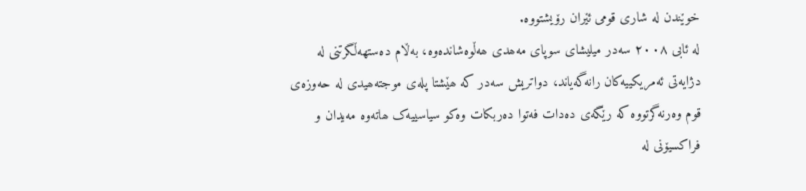خوێندن لە شاری قومی ئێران رۆیشتووە.
لە ئابی ٢٠٠٨ سەدر میلیشای سوپای مەھدی ھەڵوەشاندەوە، بەڵام دەستھەڵگرتنی لە دژایەتی ئەمریکییەکان رانەگەیاند، دواتریش سەدر کە ھێشتا پلەی موجتەھیدی لە حەوزەی قوم وەرنەگرتووە کە رێگەی دەدات فەتوا دەربکات وەکو سیاسییەک ھاتەوە مەیدان و فراکسیۆنی لە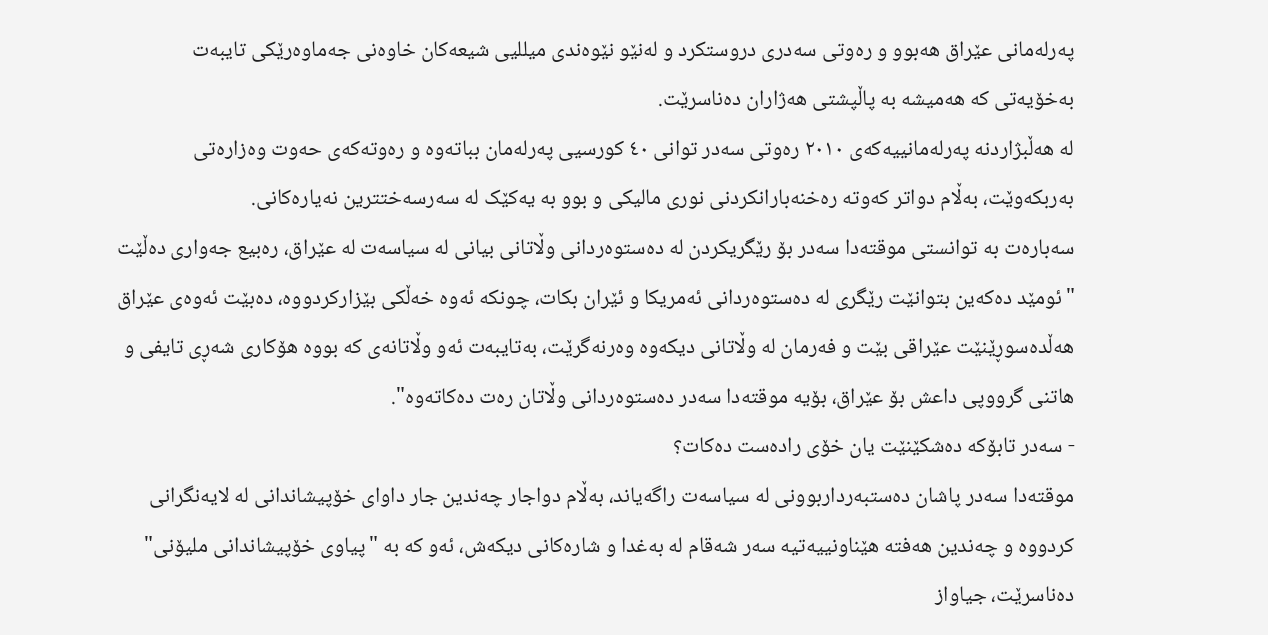پەرلەمانی عێراق ھەبوو و رەوتی سەدری دروستکرد و لەنێو نێوەندی میللیی شیعەکان خاوەنی جەماوەرێکی تایبەت بەخۆیەتی کە ھەمیشە بە پاڵپشتی ھەژاران دەناسرێت.
لە ھەڵبژاردنە پەرلەمانییەکەی ٢٠١٠ رەوتی سەدر توانی ٤٠ کورسیی پەرلەمان بباتەوە و رەوتەکەی حەوت وەزارەتی بەربکەوێت، بەڵام دواتر کەوتە رەخنەبارانکردنی نوری مالیکی و بوو بە یەکێک لە سەرسەختترین نەیارەکانی.
سەبارەت بە توانستی موقتەدا سەدر بۆ رێگریکردن لە دەستوەردانی وڵاتانی بیانی لە سیاسەت لە عێراق، رەبیع جەواری دەڵێت "ئومێد دەکەین بتوانێت رێگری لە دەستوەردانی ئەمریکا و ئێران بکات، چونکە ئەوە خەڵکی بێزارکردووە، دەبێت ئەوەی عێراق ھەڵدەسوڕێنێت عێراقی بێت و فەرمان لە وڵاتانی دیکەوە وەرنەگرێت، بەتایبەت ئەو وڵاتانەی کە بووە ھۆکاری شەڕی تایفی و ھاتنی گرووپی داعش بۆ عێراق، بۆیە موقتەدا سەدر دەستوەردانی وڵاتان رەت دەکاتەوە".
- سەدر تابۆکە دەشکێنێت یان خۆی رادەست دەکات؟
موقتەدا سەدر پاشان دەستبەرداربوونی لە سیاسەت راگەیاند، بەڵام دواجار چەندین جار داوای خۆپیشاندانی لە لایەنگرانی کردووە و چەندین ھەفتە ھێناونییەتیە سەر شەقام لە بەغدا و شارەکانی دیکەش، ئەو کە بە "پیاوی خۆپیشاندانی ملیۆنی" دەناسرێت، جیاواز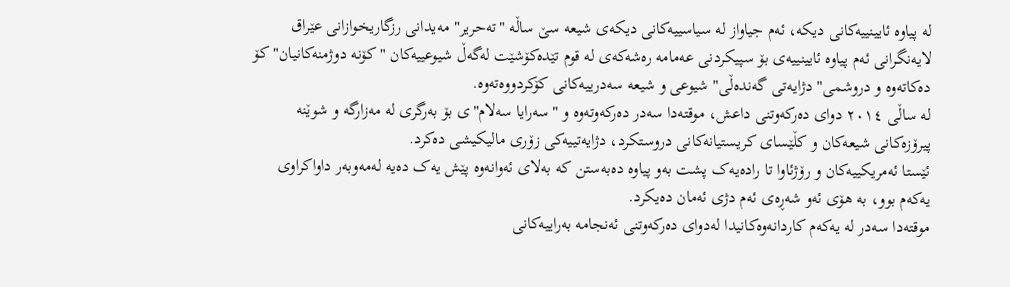لە پیاوە ئایینییەکانی دیکە، ئەم جیاواز لە سیاسییەکانی دیکەی شیعە سێ ساڵە "تەحریر" مەیدانی رزگاریخوازانی عێراق لایەنگرانی ئەم پیاوە ئایینییەی بۆ سپیکردنی عەمامە رەشەکەی لە قوم تێدەکۆشێت لەگەڵ شیوعییەکان "کۆنە دوژمنەکانیان" کۆ دەکاتەوە و دروشمی" دژایەتی گەندەڵی" شیوعی و شیعە سەدرییەکانی کۆکردووەتەوە.
لە ساڵی ٢٠١٤ دوای دەرکەوتنی داعش، موقتەدا سەدر دەرکەوتەوە و "سەرایا سەلام"ی بۆ بەرگری لە مەزارگە و شوێنە پیرۆزەکانی شیعەکان و کڵێسای کریستیانەکانی دروستکرد، دژایەتییەکی زۆری مالیکیشی دەکرد.
ئێستا ئەمریکییەکان و رۆژئاوا تا رادەیەک پشت بەو پیاوە دەبەستن کە بەلای ئەوانەوە پێش یەک دەیە لەمەوبەر داواکراوی یەکەم بوو، بە ھۆی ئەو شەڕەی ئەم دژی ئەمان دەیکرد.
موقتەدا سەدر لە یەکەم کاردانەوەکانیدا لەدوای دەرکەوتنی ئەنجامە بەراییەکانی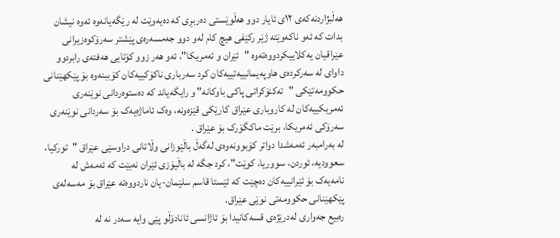ھەڵبژاردنەکەی ١٢ی ئایار دوو ھەڵوێستی دەربڕی کە دەیەوێت لە رێگەیانەوە ئەوە نیشان بدات کە ئەو ناکەوێتە ژێر رکێفی ھیچ کام لەو دوو جەمسەرەی پێشتر سەرۆکوەزیرانی عێراقیان یەکلاییکردووەتەوە "ئێران و ئەمریکا"، ئەو ھەر زوو کۆتایی ھەفتەی رابردوو داوای لە سەرکردەی ھاوپەیمانییەتییەکان کرد سەرباری ناکۆکییەکان کۆببنەوە بۆ پێکھێنانی حکوومەتێکی "تەکنۆکراتی پاکی باوکانە" و رایگەیاند کە دەستوەردانی نوێنەری ئەمریکییەکان لە کاروباری عێراق کارێکی قێزەونە، وەک ئاماژەیەک بۆ سەردانی نوێنەری سەرۆکی ئەمریکا، برێت ماکگۆرک بۆ عێراق .
لە بەرامبەر ئەمەشدا دواتر کۆبوونەوەی لەگەڵ باڵێوزانی وڵاتانی دراوسێی عێراق "تورکیا، سعوودیە، ئوردن، سووریا، کوێت"، کرد جگە لە باڵیۆزی ئێران نەبێت کە ئەمەش لە نامەیەک بۆ ئێرانییەکان دەچێت کە ئێستا قاسم سلێمان-یان ناردووەتە عێراق بۆ مەسەلەی پێکھێنانی حکوومەتی نوێی عێراق.
رەبیع جەواری لەدرێژەی قسەکانیدا بۆ ئاژانسی ئانادۆڵو پێی وایە سەدر نە لە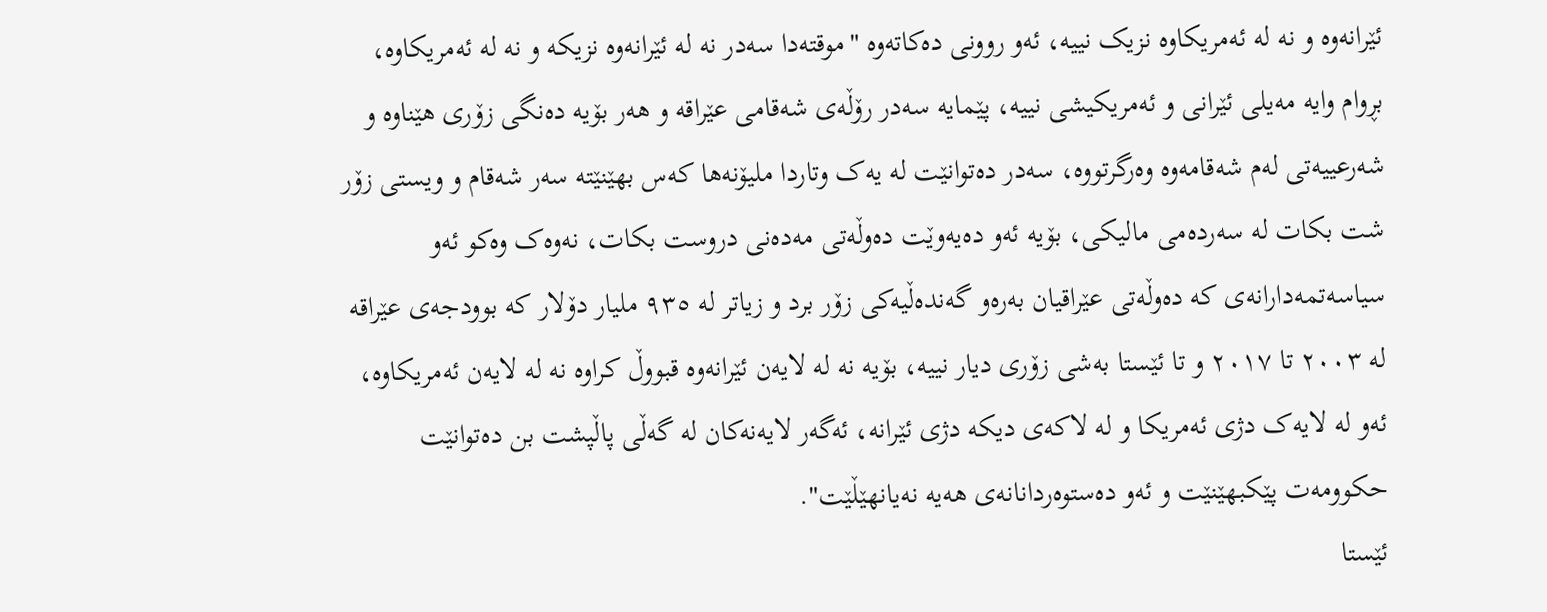ئێرانەوە و نە لە ئەمریکاوە نزیک نییە، ئەو روونی دەکاتەوە "موقتەدا سەدر نە لە ئێرانەوە نزیکە و نە لە ئەمریکاوە، بڕوام وایە مەیلی ئێرانی و ئەمریکیشی نییە، پێمایە سەدر رۆڵەی شەقامی عێراقە و ھەر بۆیە دەنگی زۆری ھێناوە و شەرعییەتی لەم شەقامەوە وەرگرتووە، سەدر دەتوانێت لە یەک وتاردا ملیۆنەها کەس بھێنێتە سەر شەقام و ویستی زۆر شت بکات لە سەردەمی مالیکی، بۆیە ئەو دەیەوێت دەوڵەتی مەدەنی دروست بکات، نەوەک وەکو ئەو سیاسەتمەدارانەی کە دەوڵەتی عێراقیان بەرەو گەندەڵیەکی زۆر برد و زیاتر لە ٩٣٥ ملیار دۆلار کە بوودجەی عێراقە لە ٢٠٠٣ تا ٢٠١٧ و تا ئێستا بەشی زۆری دیار نییە، بۆیە نە لە لایەن ئێرانەوە قبووڵ کراوە نە لە لایەن ئەمریکاوە، ئەو لە لایەک دژی ئەمریکا و لە لاکەی دیکە دژی ئێرانە، ئەگەر لایەنەکان لە گەڵی پاڵپشت بن دەتوانێت حکوومەت پێکبھێنێت و ئەو دەستوەردانانەی ھەیە نەیانھێڵێت".
ئێستا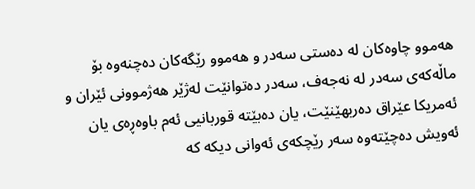ھەموو چاوەکان لە دەستی سەدر و ھەموو رێگەکان دەچنەوە بۆ ماڵەکەی سەدر لە نەجەف، سەدر دەتوانێت لەژێر ھەژموونی ئێران و ئەمریکا عێراق دەربھێنێت، یان دەبێتە قوربانیی ئەم باوەڕەی یان ئەویش دەچێتەوە سەر رێچکەی ئەوانی دیکە کە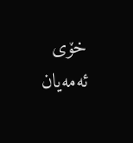خۆی ئەمەیان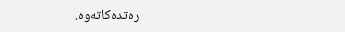رەتدەکاتەوە.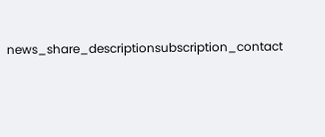news_share_descriptionsubscription_contact